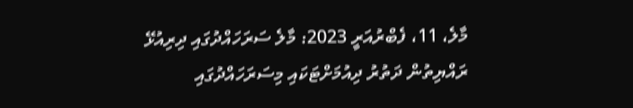މާލެ، 11، ފެބްރުއަރީ 2023: މާލެ ސަރަހައްދުގައި ދިރިއުޅޭ ރައްޔިތުން ދަތުރު ދިއުމަށްޓަކައި މިސަރަހައްދުގައި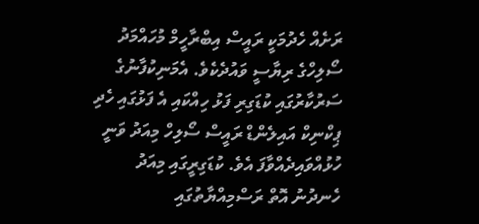ރަށެއް ހެދުމަކީ ރައީސް އިބްރާހީމް މުހައްމަދު ސޯލިހްގެ ރިޔާސީ ވައުދެކެވެ. އެމަނިކުފާނުގެ ސަރުކާރުގައި ކުޑަގިރި ފަޅު ހިއްކައި އެ ފަޅުގައި ހެދި ޕިކްނިކް އައިލެންޑް ރައީސް ސޯލިހް މިއަދު ވަނީ ހުޅުއްވައިދެއްވާފަ އެވެ. ކުޑަގިރީގައި މިއަދު ހެނދުނު އޮތް ރަސްމިއްޔާތުގައި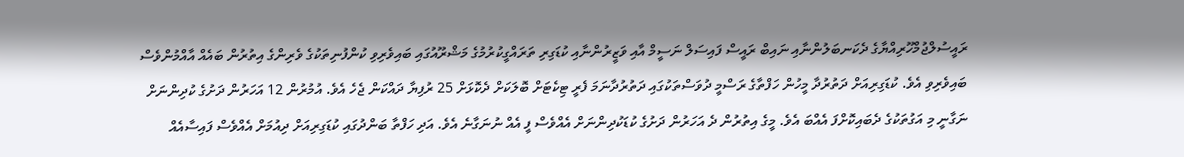ރައީސުލްޖުމްހޫރިއްޔާގެ ދެކަނބަލުންނާއި ނައިބް ރައީސް ފައިސަލް ނަސީމް އާއި ވަޒީރުންނާއި ކުޑަގިރި ތަރައްގީކުރުމުގެ މަޝްރޫއުގައި ބައިވެރިވި ކުންފުނިތަކުގެ ވެރިންގެ އިތުރުން ބައެއް އާއްމުންވެސް ބައިވެރިވި އެވެ. ކުޑަގިރިއަށް ދަތުރުދާ މީހުން ހަފްތާގެ ރަސްމީ ދުވަސްތަކުގައި ދަތުރުދާނަމަ ފެރީ ޓިކެޓަށް ބޮލަކަށް ދެކޮޅަށް 25 ރުފިޔާ ދައްކަން ޖެހެ އެވެ. އުމުރުން 12 އަހަރުން ދަށުގެ ކުދިންނަށް ނަގާނީ މި އަގުތަކުގެ ދެބައިކޮށްފަ އެއްބަ އެވެ. މީގެ އިތުރުން ދެ އަހަރުން ދަށުގެ ކުޑަކުދިންނަށް އެއްވެސް ފީ އެއް ނުނަގާނެ އެވެ. އަދި ހަފްތާ ބަންދުގައި ކުޑަގިރިއަށް ދިއުމަށް އެއްވެސް ފައިސާއެއް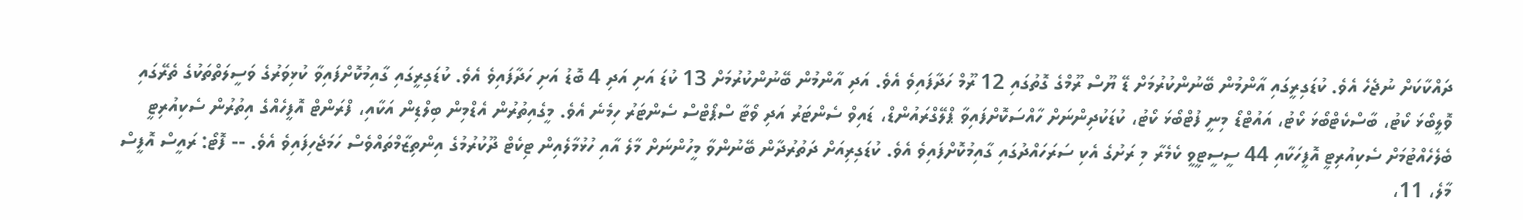ދައްކާކަށް ނުޖެހެ އެވެ. ކުޑަގިރީގައި އާންމުން ބޭނުންކުރުމަށް ޑޭ ޔޫސް ރޫމްގެ ގޮތުގައި 12 ރޫމް ހަދާފައިވެ އެވެ. އަދި އާންމުން ބޭނުންކުރުމަށް 13 ކުޑަ އަށި އަދި 4 ބޮޑު އަށި ހަދާފައިވެ އެވެ. ކުޑަގިރީގައި ގާއިމުކޮށްފައިވާ ކުޅިވަރުގެ ވަސީލަތްތަކުގެ ތެރޭގައި ވޮލީބޯޅަ ކޯޓު، ބާސްކެޓްބޯޅަ ކޯޓު، އައުޓްޑޯ މިނީ ފުޓްބޯޅަ ކޯޓު، ކުޑަކުދިންނަށް ހާއްސަކޮށްފައިވާ ޕްލޭގްރައުންޑް، ޑައިވް ސެންޓަރު އަދި ވޯޓާ ސްޕޯޓްސް ސެންޓަރު ހިމެނެ އެވެ. މީގެއިތުރުން އެޑްމިން ބިލްޑިން އަކާއި، ފްރަންޓް އޮފީހެއްގެ އިތުރުން ސެކިއުރިޓީ ބެލެހެއްޓުމަށް ސެކިއުރިޓީ އޮފީހަކާއި 44 ސީސީޓީވީ ކެމެރާ މި ރަށުގެ އެކި ސަރަހައްދުގައި ގާއިމުކޮށްފައިވެ އެވެ. ކުޑަގިރިއަށް ދަތުރުދާން ބޭނުންވާ މީހުންނަށް މާލެ އާއި ހުޅުމާލެއިން ޓިކެޓް ދޫކުރުމުގެ އިންތިޒާމްތައްވެސް ހަމަޖެހިފައިވެ އެވެ. -- ފޮޓޯ: ރައީސް އޮފީސް
މާލެ، 11،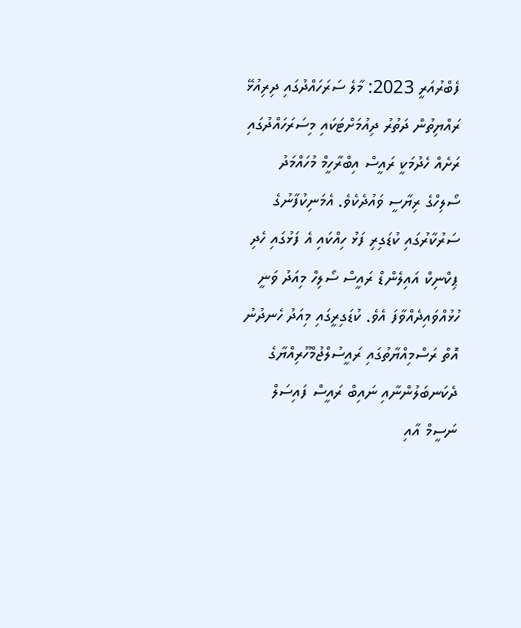ފެބްރުއަރީ 2023: މާލެ ސަރަހައްދުގައި ދިރިއުޅޭ ރައްޔިތުން ދަތުރު ދިއުމަށްޓަކައި މިސަރަހައްދުގައި ރަށެއް ހެދުމަކީ ރައީސް އިބްރާހީމް މުހައްމަދު ސޯލިހްގެ ރިޔާސީ ވައުދެކެވެ. އެމަނިކުފާނުގެ ސަރުކާރުގައި ކުޑަގިރި ފަޅު ހިއްކައި އެ ފަޅުގައި ހެދި ޕިކްނިކް އައިލެންޑް ރައީސް ސޯލިހް މިއަދު ވަނީ ހުޅުއްވައިދެއްވާފަ އެވެ. ކުޑަގިރީގައި މިއަދު ހެނދުނު އޮތް ރަސްމިއްޔާތުގައި ރައީސުލްޖުމްހޫރިއްޔާގެ ދެކަނބަލުންނާއި ނައިބް ރައީސް ފައިސަލް ނަސީމް އާއި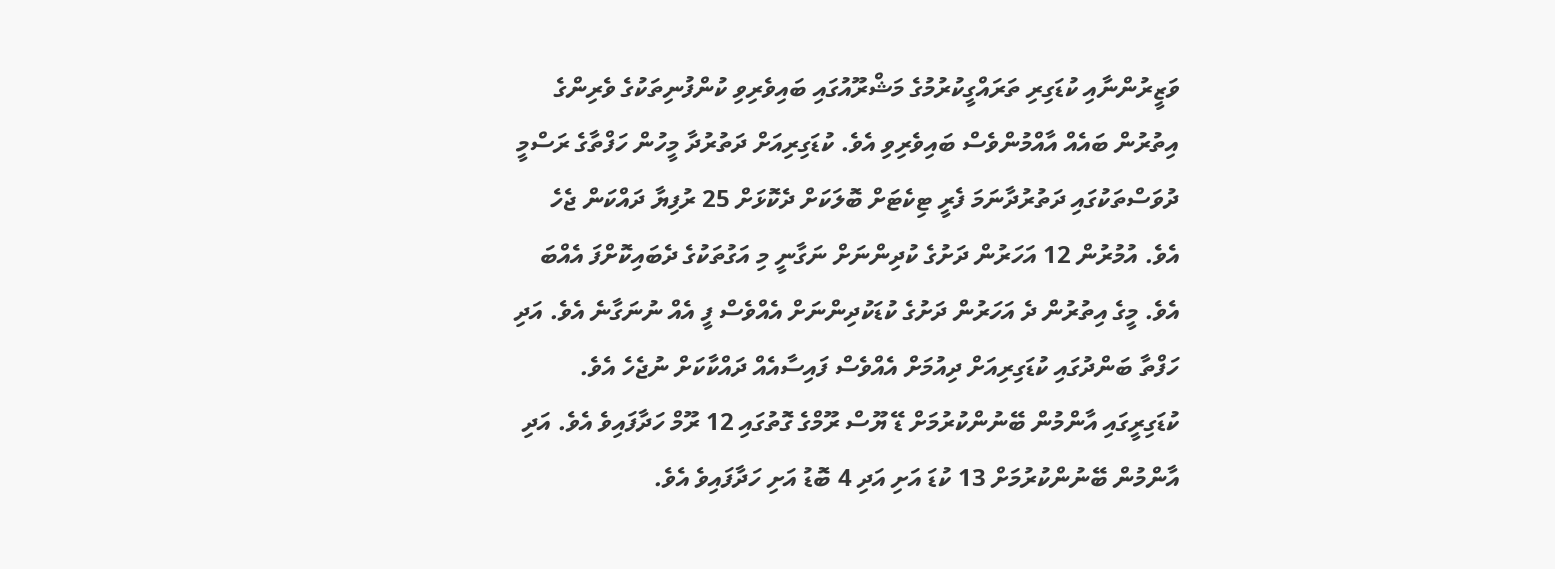ވަޒީރުންނާއި ކުޑަގިރި ތަރައްގީކުރުމުގެ މަޝްރޫއުގައި ބައިވެރިވި ކުންފުނިތަކުގެ ވެރިންގެ އިތުރުން ބައެއް އާއްމުންވެސް ބައިވެރިވި އެވެ. ކުޑަގިރިއަށް ދަތުރުދާ މީހުން ހަފްތާގެ ރަސްމީ ދުވަސްތަކުގައި ދަތުރުދާނަމަ ފެރީ ޓިކެޓަށް ބޮލަކަށް ދެކޮޅަށް 25 ރުފިޔާ ދައްކަން ޖެހެ އެވެ. އުމުރުން 12 އަހަރުން ދަށުގެ ކުދިންނަށް ނަގާނީ މި އަގުތަކުގެ ދެބައިކޮށްފަ އެއްބަ އެވެ. މީގެ އިތުރުން ދެ އަހަރުން ދަށުގެ ކުޑަކުދިންނަށް އެއްވެސް ފީ އެއް ނުނަގާނެ އެވެ. އަދި ހަފްތާ ބަންދުގައި ކުޑަގިރިއަށް ދިއުމަށް އެއްވެސް ފައިސާއެއް ދައްކާކަށް ނުޖެހެ އެވެ. ކުޑަގިރީގައި އާންމުން ބޭނުންކުރުމަށް ޑޭ ޔޫސް ރޫމްގެ ގޮތުގައި 12 ރޫމް ހަދާފައިވެ އެވެ. އަދި އާންމުން ބޭނުންކުރުމަށް 13 ކުޑަ އަށި އަދި 4 ބޮޑު އަށި ހަދާފައިވެ އެވެ.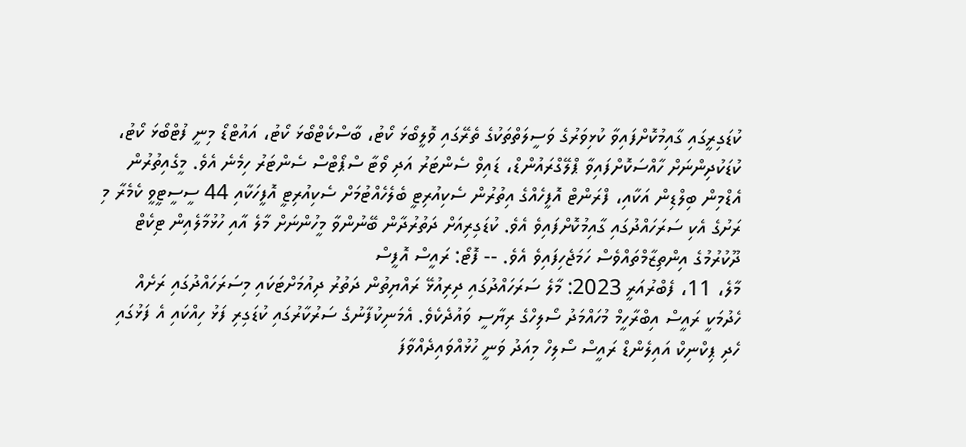ކުޑަގިރީގައި ގާއިމުކޮށްފައިވާ ކުޅިވަރުގެ ވަސީލަތްތަކުގެ ތެރޭގައި ވޮލީބޯޅަ ކޯޓު، ބާސްކެޓްބޯޅަ ކޯޓު، އައުޓްޑޯ މިނީ ފުޓްބޯޅަ ކޯޓު، ކުޑަކުދިންނަށް ހާއްސަކޮށްފައިވާ ޕްލޭގްރައުންޑް، ޑައިވް ސެންޓަރު އަދި ވޯޓާ ސްޕޯޓްސް ސެންޓަރު ހިމެނެ އެވެ. މީގެއިތުރުން އެޑްމިން ބިލްޑިން އަކާއި، ފްރަންޓް އޮފީހެއްގެ އިތުރުން ސެކިއުރިޓީ ބެލެހެއްޓުމަށް ސެކިއުރިޓީ އޮފީހަކާއި 44 ސީސީޓީވީ ކެމެރާ މި ރަށުގެ އެކި ސަރަހައްދުގައި ގާއިމުކޮށްފައިވެ އެވެ. ކުޑަގިރިއަށް ދަތުރުދާން ބޭނުންވާ މީހުންނަށް މާލެ އާއި ހުޅުމާލެއިން ޓިކެޓް ދޫކުރުމުގެ އިންތިޒާމްތައްވެސް ހަމަޖެހިފައިވެ އެވެ. -- ފޮޓޯ: ރައީސް އޮފީސް
މާލެ، 11، ފެބްރުއަރީ 2023: މާލެ ސަރަހައްދުގައި ދިރިއުޅޭ ރައްޔިތުން ދަތުރު ދިއުމަށްޓަކައި މިސަރަހައްދުގައި ރަށެއް ހެދުމަކީ ރައީސް އިބްރާހީމް މުހައްމަދު ސޯލިހްގެ ރިޔާސީ ވައުދެކެވެ. އެމަނިކުފާނުގެ ސަރުކާރުގައި ކުޑަގިރި ފަޅު ހިއްކައި އެ ފަޅުގައި ހެދި ޕިކްނިކް އައިލެންޑް ރައީސް ސޯލިހް މިއަދު ވަނީ ހުޅުއްވައިދެއްވާފަ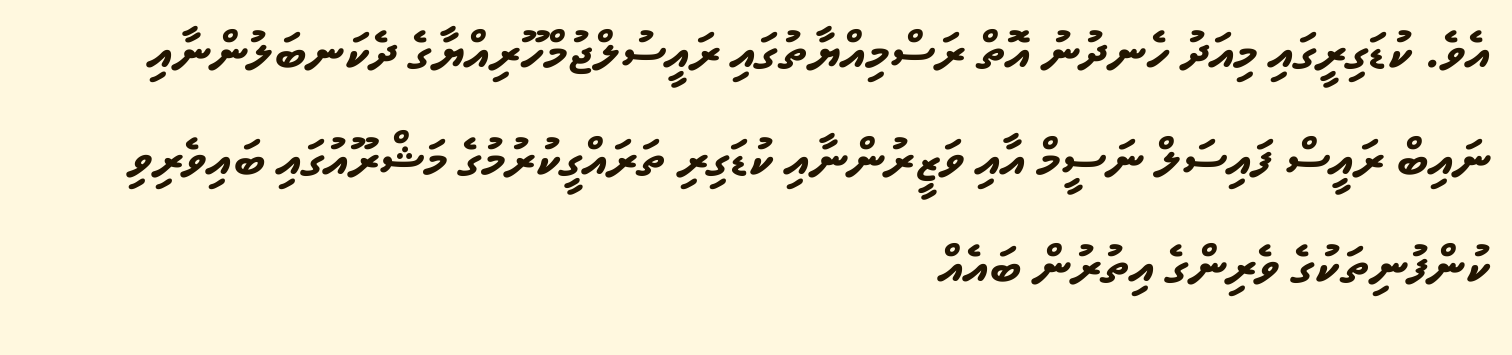އެވެ. ކުޑަގިރީގައި މިއަދު ހެނދުނު އޮތް ރަސްމިއްޔާތުގައި ރައީސުލްޖުމްހޫރިއްޔާގެ ދެކަނބަލުންނާއި ނައިބް ރައީސް ފައިސަލް ނަސީމް އާއި ވަޒީރުންނާއި ކުޑަގިރި ތަރައްގީކުރުމުގެ މަޝްރޫއުގައި ބައިވެރިވި ކުންފުނިތަކުގެ ވެރިންގެ އިތުރުން ބައެއް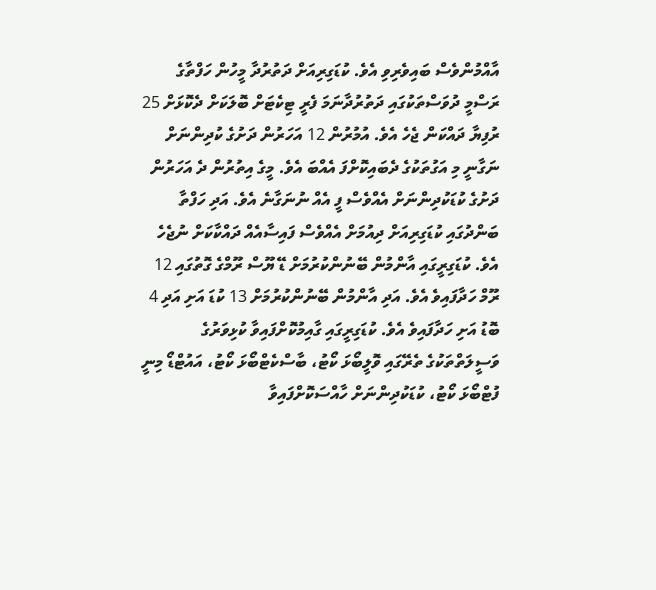އާއްމުންވެސް ބައިވެރިވި އެވެ. ކުޑަގިރިއަށް ދަތުރުދާ މީހުން ހަފްތާގެ ރަސްމީ ދުވަސްތަކުގައި ދަތުރުދާނަމަ ފެރީ ޓިކެޓަށް ބޮލަކަށް ދެކޮޅަށް 25 ރުފިޔާ ދައްކަން ޖެހެ އެވެ. އުމުރުން 12 އަހަރުން ދަށުގެ ކުދިންނަށް ނަގާނީ މި އަގުތަކުގެ ދެބައިކޮށްފަ އެއްބަ އެވެ. މީގެ އިތުރުން ދެ އަހަރުން ދަށުގެ ކުޑަކުދިންނަށް އެއްވެސް ފީ އެއް ނުނަގާނެ އެވެ. އަދި ހަފްތާ ބަންދުގައި ކުޑަގިރިއަށް ދިއުމަށް އެއްވެސް ފައިސާއެއް ދައްކާކަށް ނުޖެހެ އެވެ. ކުޑަގިރީގައި އާންމުން ބޭނުންކުރުމަށް ޑޭ ޔޫސް ރޫމްގެ ގޮތުގައި 12 ރޫމް ހަދާފައިވެ އެވެ. އަދި އާންމުން ބޭނުންކުރުމަށް 13 ކުޑަ އަށި އަދި 4 ބޮޑު އަށި ހަދާފައިވެ އެވެ. ކުޑަގިރީގައި ގާއިމުކޮށްފައިވާ ކުޅިވަރުގެ ވަސީލަތްތަކުގެ ތެރޭގައި ވޮލީބޯޅަ ކޯޓު، ބާސްކެޓްބޯޅަ ކޯޓު، އައުޓްޑޯ މިނީ ފުޓްބޯޅަ ކޯޓު، ކުޑަކުދިންނަށް ހާއްސަކޮށްފައިވާ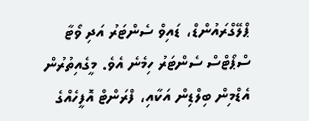ޕްލޭގްރައުންޑް، ޑައިވް ސެންޓަރު އަދި ވޯޓާ ސްޕޯޓްސް ސެންޓަރު ހިމެނެ އެވެ. މީގެއިތުރުން އެޑްމިން ބިލްޑިން އަކާއި، ފްރަންޓް އޮފީހެއްގެ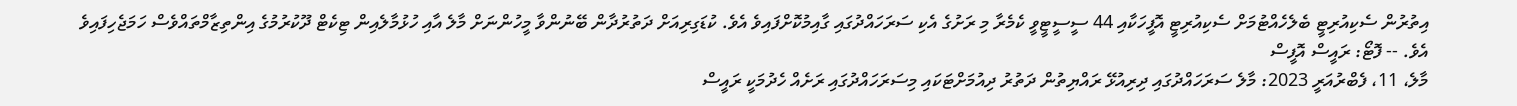އިތުރުން ސެކިއުރިޓީ ބެލެހެއްޓުމަށް ސެކިއުރިޓީ އޮފީހަކާއި 44 ސީސީޓީވީ ކެމެރާ މި ރަށުގެ އެކި ސަރަހައްދުގައި ގާއިމުކޮށްފައިވެ އެވެ. ކުޑަގިރިއަށް ދަތުރުދާން ބޭނުންވާ މީހުންނަށް މާލެ އާއި ހުޅުމާލެއިން ޓިކެޓް ދޫކުރުމުގެ އިންތިޒާމްތައްވެސް ހަމަޖެހިފައިވެ އެވެ. -- ފޮޓޯ: ރައީސް އޮފީސް
މާލެ، 11، ފެބްރުއަރީ 2023: މާލެ ސަރަހައްދުގައި ދިރިއުޅޭ ރައްޔިތުން ދަތުރު ދިއުމަށްޓަކައި މިސަރަހައްދުގައި ރަށެއް ހެދުމަކީ ރައީސް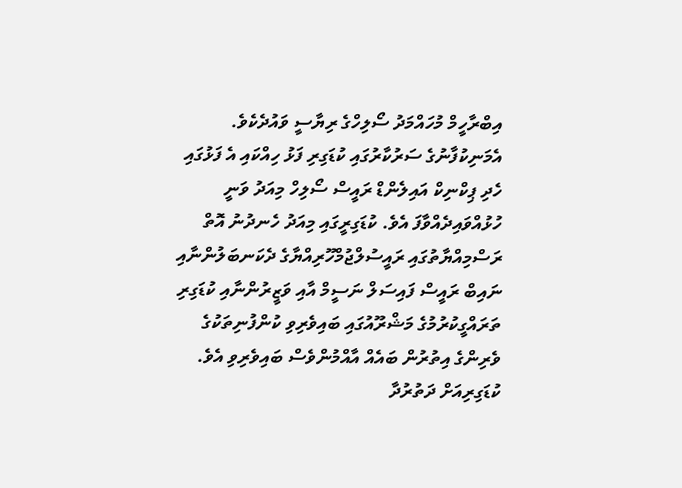އިބްރާހީމް މުހައްމަދު ސޯލިހްގެ ރިޔާސީ ވައުދެކެވެ. އެމަނިކުފާނުގެ ސަރުކާރުގައި ކުޑަގިރި ފަޅު ހިއްކައި އެ ފަޅުގައި ހެދި ޕިކްނިކް އައިލެންޑް ރައީސް ސޯލިހް މިއަދު ވަނީ ހުޅުއްވައިދެއްވާފަ އެވެ. ކުޑަގިރީގައި މިއަދު ހެނދުނު އޮތް ރަސްމިއްޔާތުގައި ރައީސުލްޖުމްހޫރިއްޔާގެ ދެކަނބަލުންނާއި ނައިބް ރައީސް ފައިސަލް ނަސީމް އާއި ވަޒީރުންނާއި ކުޑަގިރި ތަރައްގީކުރުމުގެ މަޝްރޫއުގައި ބައިވެރިވި ކުންފުނިތަކުގެ ވެރިންގެ އިތުރުން ބައެއް އާއްމުންވެސް ބައިވެރިވި އެވެ. ކުޑަގިރިއަށް ދަތުރުދާ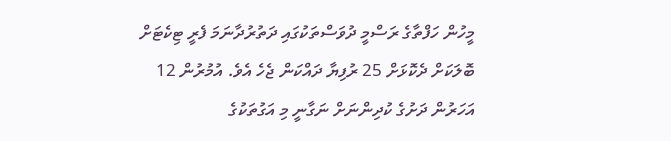މީހުން ހަފްތާގެ ރަސްމީ ދުވަސްތަކުގައި ދަތުރުދާނަމަ ފެރީ ޓިކެޓަށް ބޮލަކަށް ދެކޮޅަށް 25 ރުފިޔާ ދައްކަން ޖެހެ އެވެ. އުމުރުން 12 އަހަރުން ދަށުގެ ކުދިންނަށް ނަގާނީ މި އަގުތަކުގެ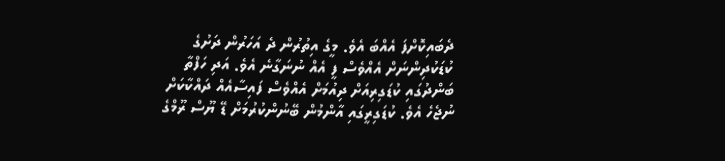ދެބައިކޮށްފަ އެއްބަ އެވެ. މީގެ އިތުރުން ދެ އަހަރުން ދަށުގެ ކުޑަކުދިންނަށް އެއްވެސް ފީ އެއް ނުނަގާނެ އެވެ. އަދި ހަފްތާ ބަންދުގައި ކުޑަގިރިއަށް ދިއުމަށް އެއްވެސް ފައިސާއެއް ދައްކާކަށް ނުޖެހެ އެވެ. ކުޑަގިރީގައި އާންމުން ބޭނުންކުރުމަށް ޑޭ ޔޫސް ރޫމްގެ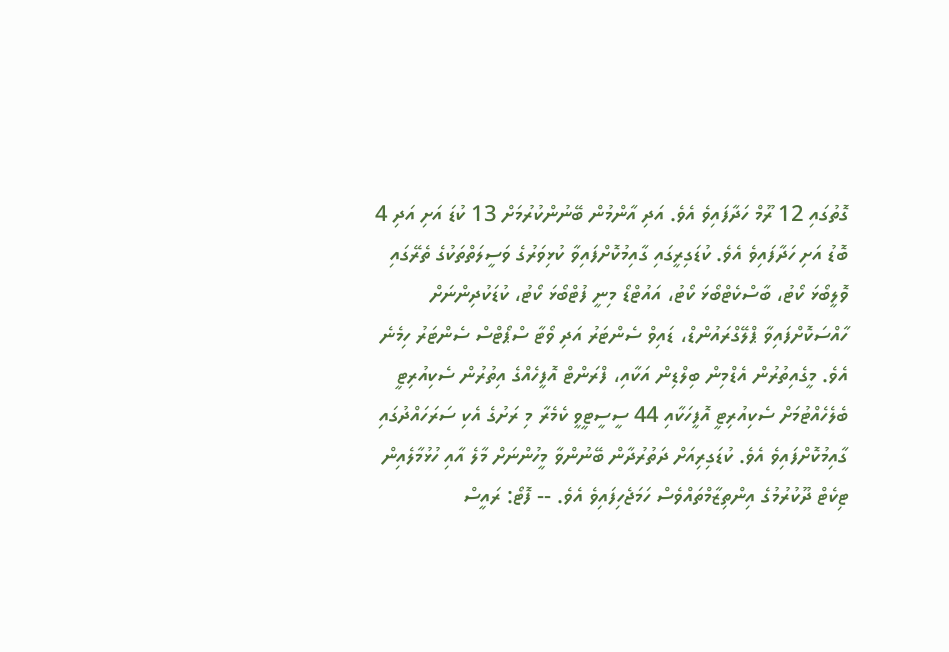ގޮތުގައި 12 ރޫމް ހަދާފައިވެ އެވެ. އަދި އާންމުން ބޭނުންކުރުމަށް 13 ކުޑަ އަށި އަދި 4 ބޮޑު އަށި ހަދާފައިވެ އެވެ. ކުޑަގިރީގައި ގާއިމުކޮށްފައިވާ ކުޅިވަރުގެ ވަސީލަތްތަކުގެ ތެރޭގައި ވޮލީބޯޅަ ކޯޓު، ބާސްކެޓްބޯޅަ ކޯޓު، އައުޓްޑޯ މިނީ ފުޓްބޯޅަ ކޯޓު، ކުޑަކުދިންނަށް ހާއްސަކޮށްފައިވާ ޕްލޭގްރައުންޑް، ޑައިވް ސެންޓަރު އަދި ވޯޓާ ސްޕޯޓްސް ސެންޓަރު ހިމެނެ އެވެ. މީގެއިތުރުން އެޑްމިން ބިލްޑިން އަކާއި، ފްރަންޓް އޮފީހެއްގެ އިތުރުން ސެކިއުރިޓީ ބެލެހެއްޓުމަށް ސެކިއުރިޓީ އޮފީހަކާއި 44 ސީސީޓީވީ ކެމެރާ މި ރަށުގެ އެކި ސަރަހައްދުގައި ގާއިމުކޮށްފައިވެ އެވެ. ކުޑަގިރިއަށް ދަތުރުދާން ބޭނުންވާ މީހުންނަށް މާލެ އާއި ހުޅުމާލެއިން ޓިކެޓް ދޫކުރުމުގެ އިންތިޒާމްތައްވެސް ހަމަޖެހިފައިވެ އެވެ. -- ފޮޓޯ: ރައީސް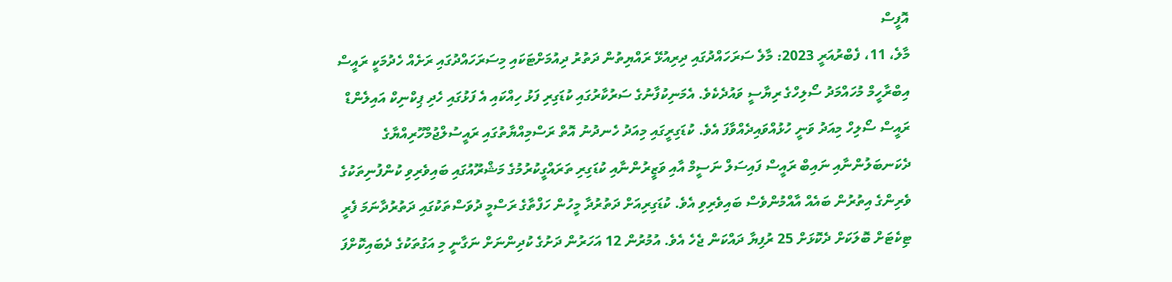އޮފީސް
މާލެ، 11، ފެބްރުއަރީ 2023: މާލެ ސަރަހައްދުގައި ދިރިއުޅޭ ރައްޔިތުން ދަތުރު ދިއުމަށްޓަކައި މިސަރަހައްދުގައި ރަށެއް ހެދުމަކީ ރައީސް އިބްރާހީމް މުހައްމަދު ސޯލިހްގެ ރިޔާސީ ވައުދެކެވެ. އެމަނިކުފާނުގެ ސަރުކާރުގައި ކުޑަގިރި ފަޅު ހިއްކައި އެ ފަޅުގައި ހެދި ޕިކްނިކް އައިލެންޑް ރައީސް ސޯލިހް މިއަދު ވަނީ ހުޅުއްވައިދެއްވާފަ އެވެ. ކުޑަގިރީގައި މިއަދު ހެނދުނު އޮތް ރަސްމިއްޔާތުގައި ރައީސުލްޖުމްހޫރިއްޔާގެ ދެކަނބަލުންނާއި ނައިބް ރައީސް ފައިސަލް ނަސީމް އާއި ވަޒީރުންނާއި ކުޑަގިރި ތަރައްގީކުރުމުގެ މަޝްރޫއުގައި ބައިވެރިވި ކުންފުނިތަކުގެ ވެރިންގެ އިތުރުން ބައެއް އާއްމުންވެސް ބައިވެރިވި އެވެ. ކުޑަގިރިއަށް ދަތުރުދާ މީހުން ހަފްތާގެ ރަސްމީ ދުވަސްތަކުގައި ދަތުރުދާނަމަ ފެރީ ޓިކެޓަށް ބޮލަކަށް ދެކޮޅަށް 25 ރުފިޔާ ދައްކަން ޖެހެ އެވެ. އުމުރުން 12 އަހަރުން ދަށުގެ ކުދިންނަށް ނަގާނީ މި އަގުތަކުގެ ދެބައިކޮށްފަ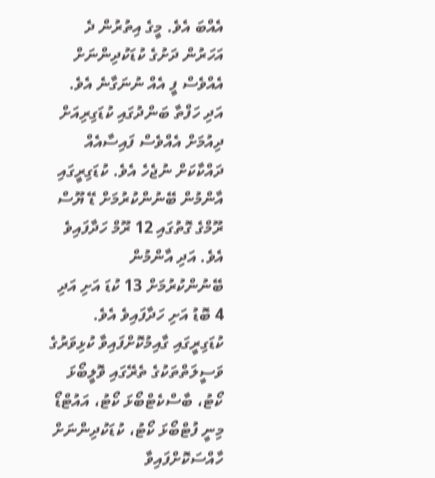އެއްބަ އެވެ. މީގެ އިތުރުން ދެ އަހަރުން ދަށުގެ ކުޑަކުދިންނަށް އެއްވެސް ފީ އެއް ނުނަގާނެ އެވެ. އަދި ހަފްތާ ބަންދުގައި ކުޑަގިރިއަށް ދިއުމަށް އެއްވެސް ފައިސާއެއް ދައްކާކަށް ނުޖެހެ އެވެ. ކުޑަގިރީގައި އާންމުން ބޭނުންކުރުމަށް ޑޭ ޔޫސް ރޫމްގެ ގޮތުގައި 12 ރޫމް ހަދާފައިވެ އެވެ. އަދި އާންމުން ބޭނުންކުރުމަށް 13 ކުޑަ އަށި އަދި 4 ބޮޑު އަށި ހަދާފައިވެ އެވެ. ކުޑަގިރީގައި ގާއިމުކޮށްފައިވާ ކުޅިވަރުގެ ވަސީލަތްތަކުގެ ތެރޭގައި ވޮލީބޯޅަ ކޯޓު، ބާސްކެޓްބޯޅަ ކޯޓު، އައުޓްޑޯ މިނީ ފުޓްބޯޅަ ކޯޓު، ކުޑަކުދިންނަށް ހާއްސަކޮށްފައިވާ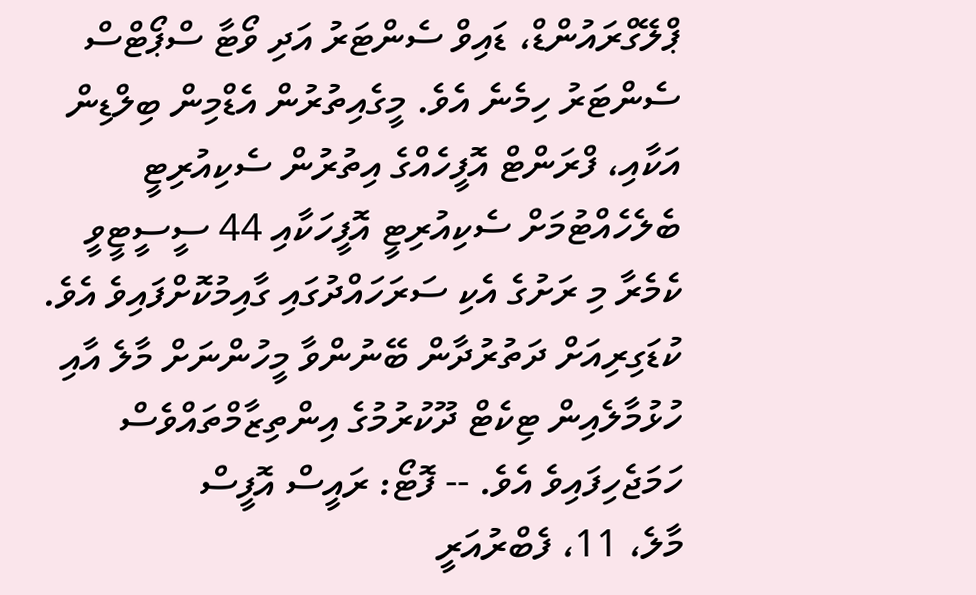ޕްލޭގްރައުންޑް، ޑައިވް ސެންޓަރު އަދި ވޯޓާ ސްޕޯޓްސް ސެންޓަރު ހިމެނެ އެވެ. މީގެއިތުރުން އެޑްމިން ބިލްޑިން އަކާއި، ފްރަންޓް އޮފީހެއްގެ އިތުރުން ސެކިއުރިޓީ ބެލެހެއްޓުމަށް ސެކިއުރިޓީ އޮފީހަކާއި 44 ސީސީޓީވީ ކެމެރާ މި ރަށުގެ އެކި ސަރަހައްދުގައި ގާއިމުކޮށްފައިވެ އެވެ. ކުޑަގިރިއަށް ދަތުރުދާން ބޭނުންވާ މީހުންނަށް މާލެ އާއި ހުޅުމާލެއިން ޓިކެޓް ދޫކުރުމުގެ އިންތިޒާމްތައްވެސް ހަމަޖެހިފައިވެ އެވެ. -- ފޮޓޯ: ރައީސް އޮފީސް
މާލެ، 11، ފެބްރުއަރީ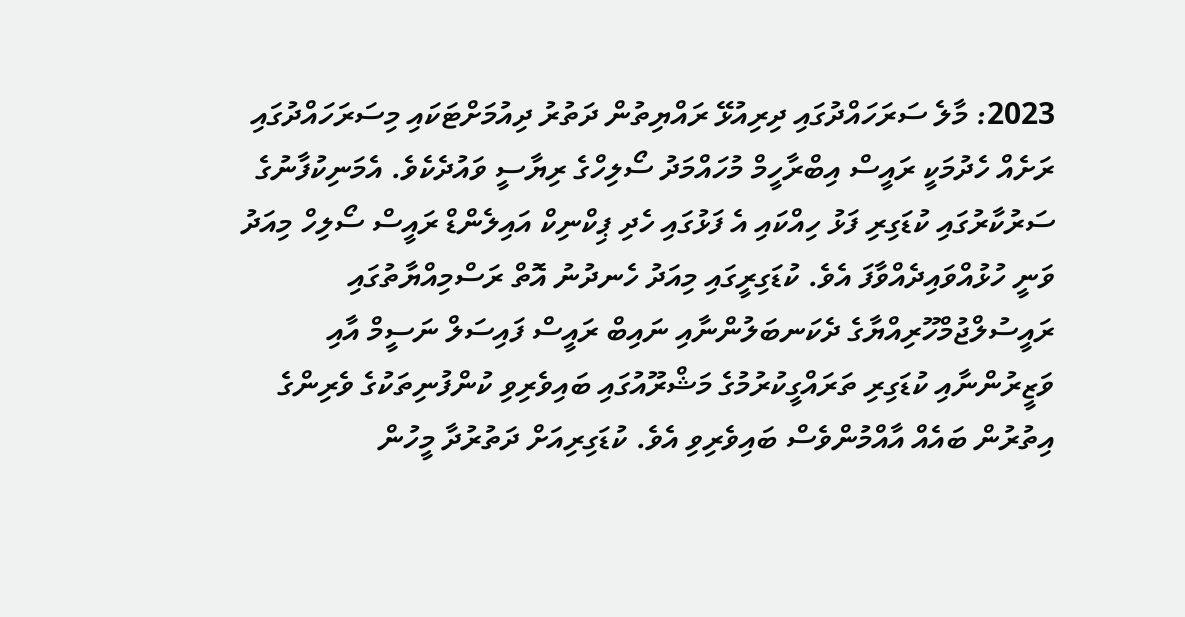2023: މާލެ ސަރަހައްދުގައި ދިރިއުޅޭ ރައްޔިތުން ދަތުރު ދިއުމަށްޓަކައި މިސަރަހައްދުގައި ރަށެއް ހެދުމަކީ ރައީސް އިބްރާހީމް މުހައްމަދު ސޯލިހްގެ ރިޔާސީ ވައުދެކެވެ. އެމަނިކުފާނުގެ ސަރުކާރުގައި ކުޑަގިރި ފަޅު ހިއްކައި އެ ފަޅުގައި ހެދި ޕިކްނިކް އައިލެންޑް ރައީސް ސޯލިހް މިއަދު ވަނީ ހުޅުއްވައިދެއްވާފަ އެވެ. ކުޑަގިރީގައި މިއަދު ހެނދުނު އޮތް ރަސްމިއްޔާތުގައި ރައީސުލްޖުމްހޫރިއްޔާގެ ދެކަނބަލުންނާއި ނައިބް ރައީސް ފައިސަލް ނަސީމް އާއި ވަޒީރުންނާއި ކުޑަގިރި ތަރައްގީކުރުމުގެ މަޝްރޫއުގައި ބައިވެރިވި ކުންފުނިތަކުގެ ވެރިންގެ އިތުރުން ބައެއް އާއްމުންވެސް ބައިވެރިވި އެވެ. ކުޑަގިރިއަށް ދަތުރުދާ މީހުން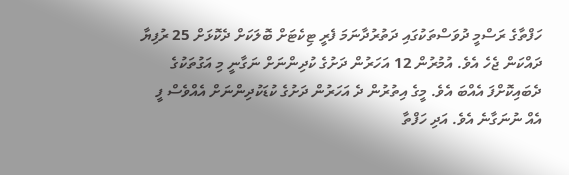ހަފްތާގެ ރަސްމީ ދުވަސްތަކުގައި ދަތުރުދާނަމަ ފެރީ ޓިކެޓަށް ބޮލަކަށް ދެކޮޅަށް 25 ރުފިޔާ ދައްކަން ޖެހެ އެވެ. އުމުރުން 12 އަހަރުން ދަށުގެ ކުދިންނަށް ނަގާނީ މި އަގުތަކުގެ ދެބައިކޮށްފަ އެއްބަ އެވެ. މީގެ އިތުރުން ދެ އަހަރުން ދަށުގެ ކުޑަކުދިންނަށް އެއްވެސް ފީ އެއް ނުނަގާނެ އެވެ. އަދި ހަފްތާ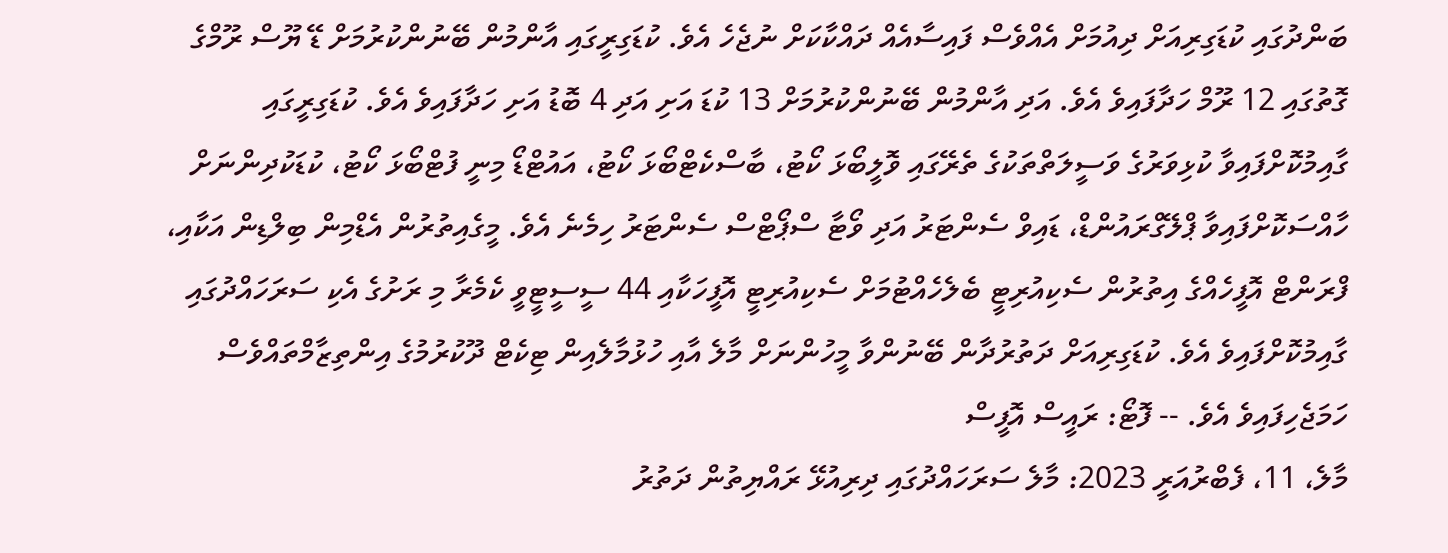ބަންދުގައި ކުޑަގިރިއަށް ދިއުމަށް އެއްވެސް ފައިސާއެއް ދައްކާކަށް ނުޖެހެ އެވެ. ކުޑަގިރީގައި އާންމުން ބޭނުންކުރުމަށް ޑޭ ޔޫސް ރޫމްގެ ގޮތުގައި 12 ރޫމް ހަދާފައިވެ އެވެ. އަދި އާންމުން ބޭނުންކުރުމަށް 13 ކުޑަ އަށި އަދި 4 ބޮޑު އަށި ހަދާފައިވެ އެވެ. ކުޑަގިރީގައި ގާއިމުކޮށްފައިވާ ކުޅިވަރުގެ ވަސީލަތްތަކުގެ ތެރޭގައި ވޮލީބޯޅަ ކޯޓު، ބާސްކެޓްބޯޅަ ކޯޓު، އައުޓްޑޯ މިނީ ފުޓްބޯޅަ ކޯޓު، ކުޑަކުދިންނަށް ހާއްސަކޮށްފައިވާ ޕްލޭގްރައުންޑް، ޑައިވް ސެންޓަރު އަދި ވޯޓާ ސްޕޯޓްސް ސެންޓަރު ހިމެނެ އެވެ. މީގެއިތުރުން އެޑްމިން ބިލްޑިން އަކާއި، ފްރަންޓް އޮފީހެއްގެ އިތުރުން ސެކިއުރިޓީ ބެލެހެއްޓުމަށް ސެކިއުރިޓީ އޮފީހަކާއި 44 ސީސީޓީވީ ކެމެރާ މި ރަށުގެ އެކި ސަރަހައްދުގައި ގާއިމުކޮށްފައިވެ އެވެ. ކުޑަގިރިއަށް ދަތުރުދާން ބޭނުންވާ މީހުންނަށް މާލެ އާއި ހުޅުމާލެއިން ޓިކެޓް ދޫކުރުމުގެ އިންތިޒާމްތައްވެސް ހަމަޖެހިފައިވެ އެވެ. -- ފޮޓޯ: ރައީސް އޮފީސް
މާލެ، 11، ފެބްރުއަރީ 2023: މާލެ ސަރަހައްދުގައި ދިރިއުޅޭ ރައްޔިތުން ދަތުރު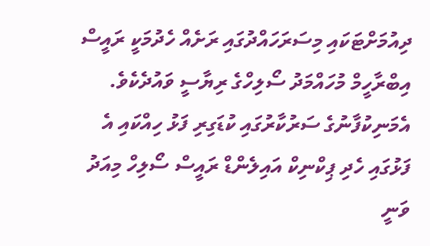ދިއުމަށްޓަކައި މިސަރަހައްދުގައި ރަށެއް ހެދުމަކީ ރައީސް އިބްރާހީމް މުހައްމަދު ސޯލިހްގެ ރިޔާސީ ވައުދެކެވެ. އެމަނިކުފާނުގެ ސަރުކާރުގައި ކުޑަގިރި ފަޅު ހިއްކައި އެ ފަޅުގައި ހެދި ޕިކްނިކް އައިލެންޑް ރައީސް ސޯލިހް މިއަދު ވަނީ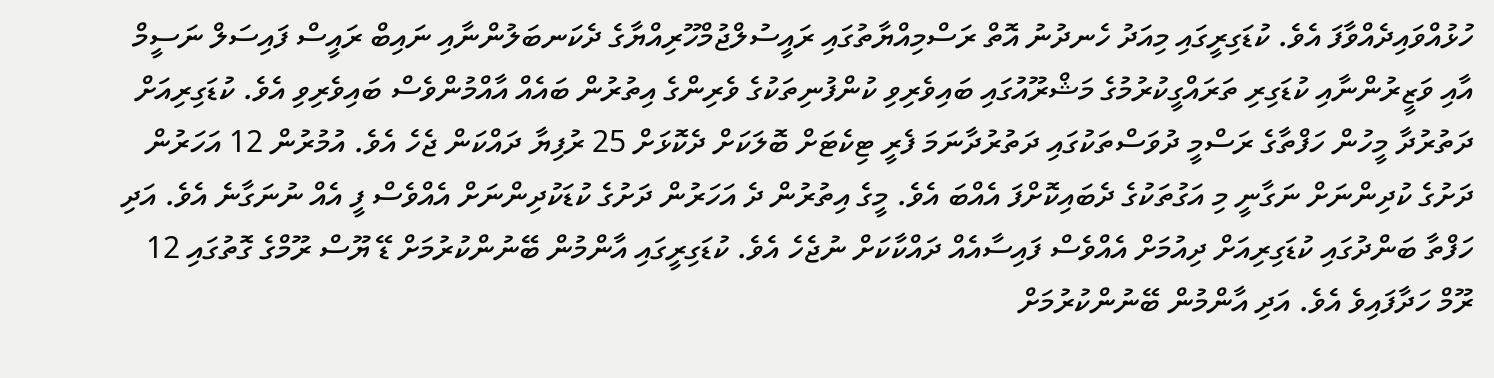ހުޅުއްވައިދެއްވާފަ އެވެ. ކުޑަގިރީގައި މިއަދު ހެނދުނު އޮތް ރަސްމިއްޔާތުގައި ރައީސުލްޖުމްހޫރިއްޔާގެ ދެކަނބަލުންނާއި ނައިބް ރައީސް ފައިސަލް ނަސީމް އާއި ވަޒީރުންނާއި ކުޑަގިރި ތަރައްގީކުރުމުގެ މަޝްރޫއުގައި ބައިވެރިވި ކުންފުނިތަކުގެ ވެރިންގެ އިތުރުން ބައެއް އާއްމުންވެސް ބައިވެރިވި އެވެ. ކުޑަގިރިއަށް ދަތުރުދާ މީހުން ހަފްތާގެ ރަސްމީ ދުވަސްތަކުގައި ދަތުރުދާނަމަ ފެރީ ޓިކެޓަށް ބޮލަކަށް ދެކޮޅަށް 25 ރުފިޔާ ދައްކަން ޖެހެ އެވެ. އުމުރުން 12 އަހަރުން ދަށުގެ ކުދިންނަށް ނަގާނީ މި އަގުތަކުގެ ދެބައިކޮށްފަ އެއްބަ އެވެ. މީގެ އިތުރުން ދެ އަހަރުން ދަށުގެ ކުޑަކުދިންނަށް އެއްވެސް ފީ އެއް ނުނަގާނެ އެވެ. އަދި ހަފްތާ ބަންދުގައި ކުޑަގިރިއަށް ދިއުމަށް އެއްވެސް ފައިސާއެއް ދައްކާކަށް ނުޖެހެ އެވެ. ކުޑަގިރީގައި އާންމުން ބޭނުންކުރުމަށް ޑޭ ޔޫސް ރޫމްގެ ގޮތުގައި 12 ރޫމް ހަދާފައިވެ އެވެ. އަދި އާންމުން ބޭނުންކުރުމަށް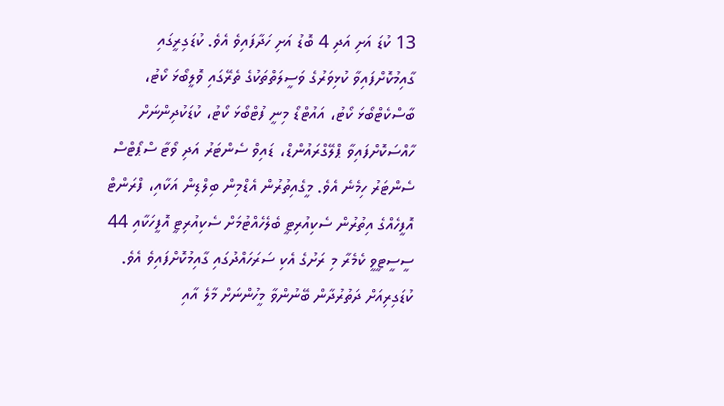13 ކުޑަ އަށި އަދި 4 ބޮޑު އަށި ހަދާފައިވެ އެވެ. ކުޑަގިރީގައި ގާއިމުކޮށްފައިވާ ކުޅިވަރުގެ ވަސީލަތްތަކުގެ ތެރޭގައި ވޮލީބޯޅަ ކޯޓު، ބާސްކެޓްބޯޅަ ކޯޓު، އައުޓްޑޯ މިނީ ފުޓްބޯޅަ ކޯޓު، ކުޑަކުދިންނަށް ހާއްސަކޮށްފައިވާ ޕްލޭގްރައުންޑް، ޑައިވް ސެންޓަރު އަދި ވޯޓާ ސްޕޯޓްސް ސެންޓަރު ހިމެނެ އެވެ. މީގެއިތުރުން އެޑްމިން ބިލްޑިން އަކާއި، ފްރަންޓް އޮފީހެއްގެ އިތުރުން ސެކިއުރިޓީ ބެލެހެއްޓުމަށް ސެކިއުރިޓީ އޮފީހަކާއި 44 ސީސީޓީވީ ކެމެރާ މި ރަށުގެ އެކި ސަރަހައްދުގައި ގާއިމުކޮށްފައިވެ އެވެ. ކުޑަގިރިއަށް ދަތުރުދާން ބޭނުންވާ މީހުންނަށް މާލެ އާއި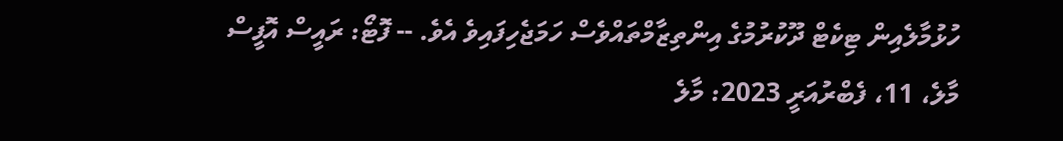ހުޅުމާލެއިން ޓިކެޓް ދޫކުރުމުގެ އިންތިޒާމްތައްވެސް ހަމަޖެހިފައިވެ އެވެ. -- ފޮޓޯ: ރައީސް އޮފީސް
މާލެ، 11، ފެބްރުއަރީ 2023: މާލެ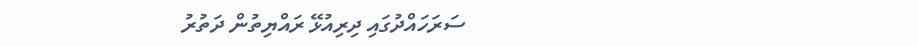ސަރަހައްދުގައި ދިރިއުޅޭ ރައްޔިތުން ދަތުރު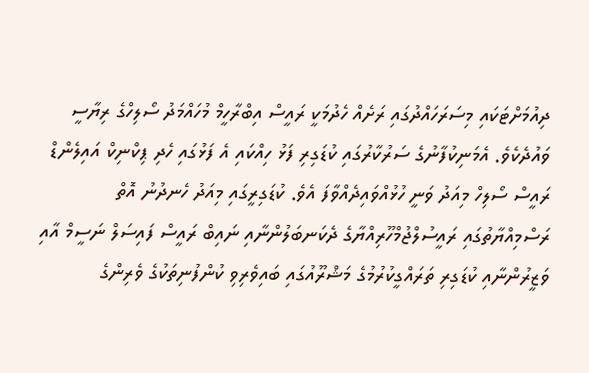ދިއުމަށްޓަކައި މިސަރަހައްދުގައި ރަށެއް ހެދުމަކީ ރައީސް އިބްރާހީމް މުހައްމަދު ސޯލިހްގެ ރިޔާސީ ވައުދެކެވެ. އެމަނިކުފާނުގެ ސަރުކާރުގައި ކުޑަގިރި ފަޅު ހިއްކައި އެ ފަޅުގައި ހެދި ޕިކްނިކް އައިލެންޑް ރައީސް ސޯލިހް މިއަދު ވަނީ ހުޅުއްވައިދެއްވާފަ އެވެ. ކުޑަގިރީގައި މިއަދު ހެނދުނު އޮތް ރަސްމިއްޔާތުގައި ރައީސުލްޖުމްހޫރިއްޔާގެ ދެކަނބަލުންނާއި ނައިބް ރައީސް ފައިސަލް ނަސީމް އާއި ވަޒީރުންނާއި ކުޑަގިރި ތަރައްގީކުރުމުގެ މަޝްރޫއުގައި ބައިވެރިވި ކުންފުނިތަކުގެ ވެރިންގެ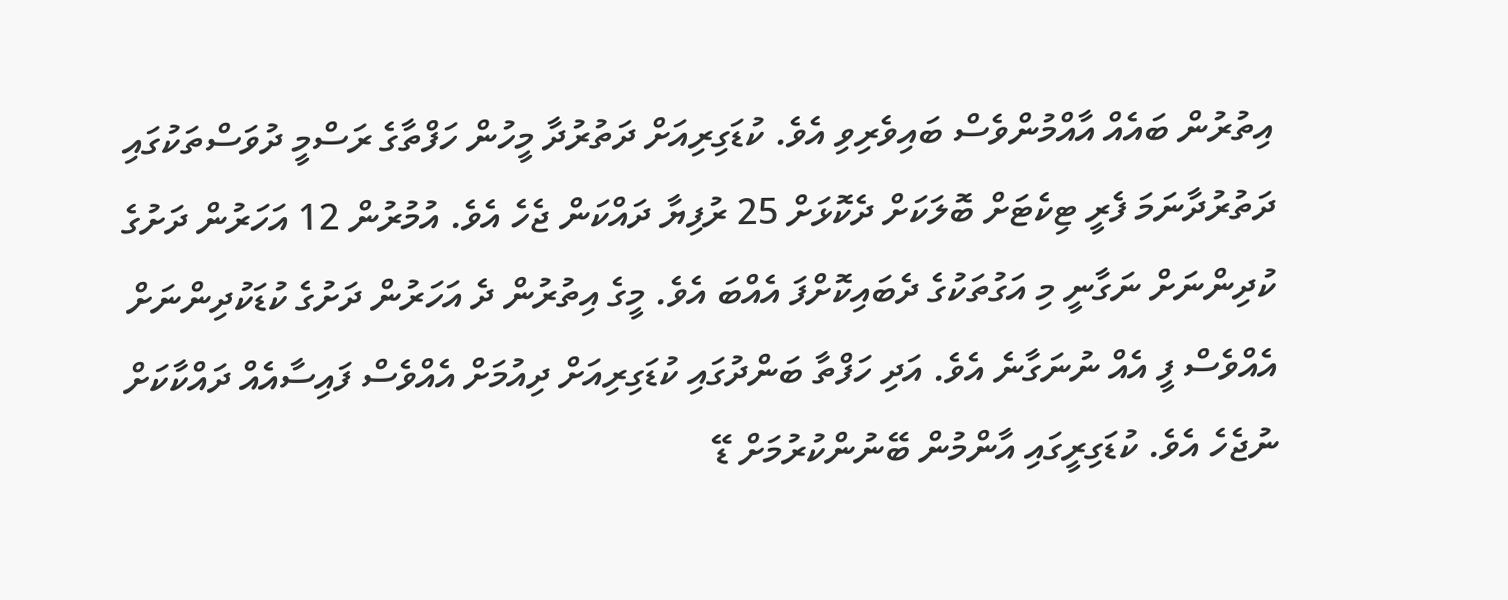އިތުރުން ބައެއް އާއްމުންވެސް ބައިވެރިވި އެވެ. ކުޑަގިރިއަށް ދަތުރުދާ މީހުން ހަފްތާގެ ރަސްމީ ދުވަސްތަކުގައި ދަތުރުދާނަމަ ފެރީ ޓިކެޓަށް ބޮލަކަށް ދެކޮޅަށް 25 ރުފިޔާ ދައްކަން ޖެހެ އެވެ. އުމުރުން 12 އަހަރުން ދަށުގެ ކުދިންނަށް ނަގާނީ މި އަގުތަކުގެ ދެބައިކޮށްފަ އެއްބަ އެވެ. މީގެ އިތުރުން ދެ އަހަރުން ދަށުގެ ކުޑަކުދިންނަށް އެއްވެސް ފީ އެއް ނުނަގާނެ އެވެ. އަދި ހަފްތާ ބަންދުގައި ކުޑަގިރިއަށް ދިއުމަށް އެއްވެސް ފައިސާއެއް ދައްކާކަށް ނުޖެހެ އެވެ. ކުޑަގިރީގައި އާންމުން ބޭނުންކުރުމަށް ޑޭ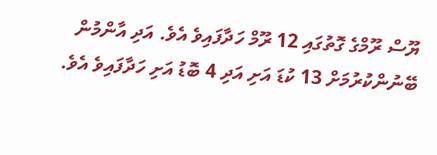ޔޫސް ރޫމްގެ ގޮތުގައި 12 ރޫމް ހަދާފައިވެ އެވެ. އަދި އާންމުން ބޭނުންކުރުމަށް 13 ކުޑަ އަށި އަދި 4 ބޮޑު އަށި ހަދާފައިވެ އެވެ.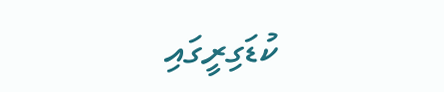ކުޑަގިރީގައި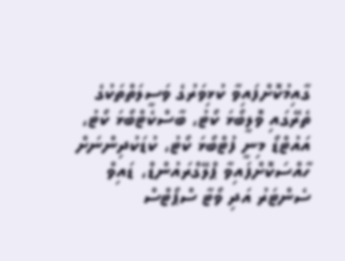ގާއިމުކޮށްފައިވާ ކުޅިވަރުގެ ވަސީލަތްތަކުގެ ތެރޭގައި ވޮލީބޯޅަ ކޯޓު، ބާސްކެޓްބޯޅަ ކޯޓު، އައުޓްޑޯ މިނީ ފުޓްބޯޅަ ކޯޓު، ކުޑަކުދިންނަށް ހާއްސަކޮށްފައިވާ ޕްލޭގްރައުންޑް، ޑައިވް ސެންޓަރު އަދި ވޯޓާ ސްޕޯޓްސް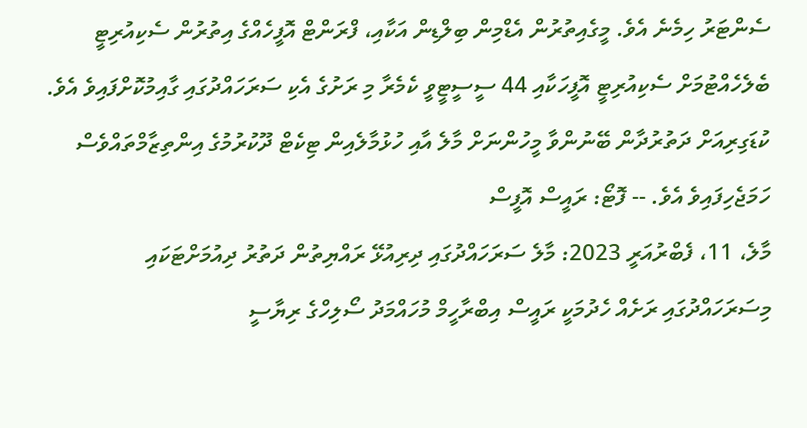ސެންޓަރު ހިމެނެ އެވެ. މީގެއިތުރުން އެޑްމިން ބިލްޑިން އަކާއި، ފްރަންޓް އޮފީހެއްގެ އިތުރުން ސެކިއުރިޓީ ބެލެހެއްޓުމަށް ސެކިއުރިޓީ އޮފީހަކާއި 44 ސީސީޓީވީ ކެމެރާ މި ރަށުގެ އެކި ސަރަހައްދުގައި ގާއިމުކޮށްފައިވެ އެވެ. ކުޑަގިރިއަށް ދަތުރުދާން ބޭނުންވާ މީހުންނަށް މާލެ އާއި ހުޅުމާލެއިން ޓިކެޓް ދޫކުރުމުގެ އިންތިޒާމްތައްވެސް ހަމަޖެހިފައިވެ އެވެ. -- ފޮޓޯ: ރައީސް އޮފީސް
މާލެ، 11، ފެބްރުއަރީ 2023: މާލެ ސަރަހައްދުގައި ދިރިއުޅޭ ރައްޔިތުން ދަތުރު ދިއުމަށްޓަކައި މިސަރަހައްދުގައި ރަށެއް ހެދުމަކީ ރައީސް އިބްރާހީމް މުހައްމަދު ސޯލިހްގެ ރިޔާސީ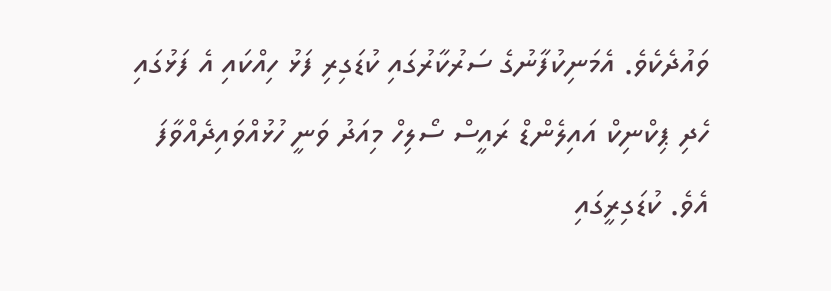ވައުދެކެވެ. އެމަނިކުފާނުގެ ސަރުކާރުގައި ކުޑަގިރި ފަޅު ހިއްކައި އެ ފަޅުގައި ހެދި ޕިކްނިކް އައިލެންޑް ރައީސް ސޯލިހް މިއަދު ވަނީ ހުޅުއްވައިދެއްވާފަ އެވެ. ކުޑަގިރީގައި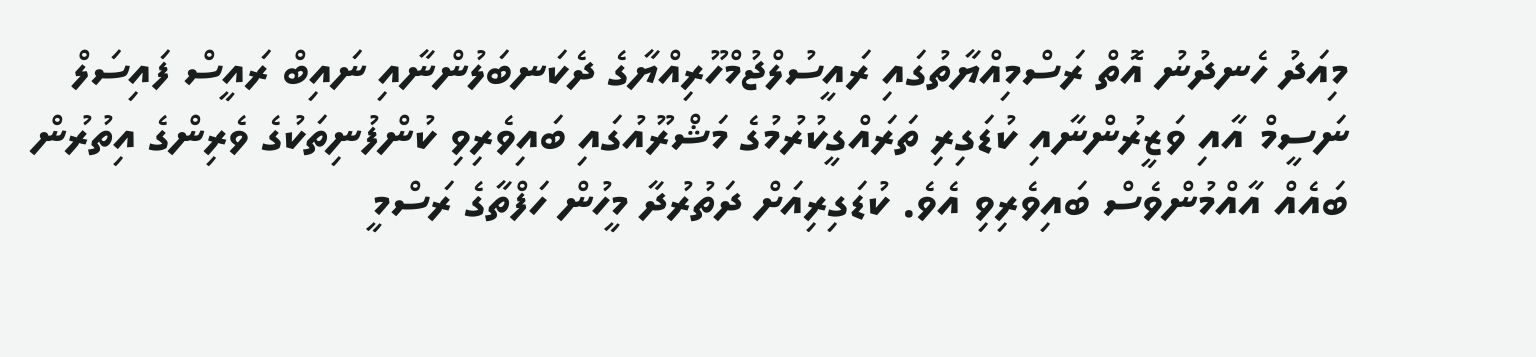މިއަދު ހެނދުނު އޮތް ރަސްމިއްޔާތުގައި ރައީސުލްޖުމްހޫރިއްޔާގެ ދެކަނބަލުންނާއި ނައިބް ރައީސް ފައިސަލް ނަސީމް އާއި ވަޒީރުންނާއި ކުޑަގިރި ތަރައްގީކުރުމުގެ މަޝްރޫއުގައި ބައިވެރިވި ކުންފުނިތަކުގެ ވެރިންގެ އިތުރުން ބައެއް އާއްމުންވެސް ބައިވެރިވި އެވެ. ކުޑަގިރިއަށް ދަތުރުދާ މީހުން ހަފްތާގެ ރަސްމީ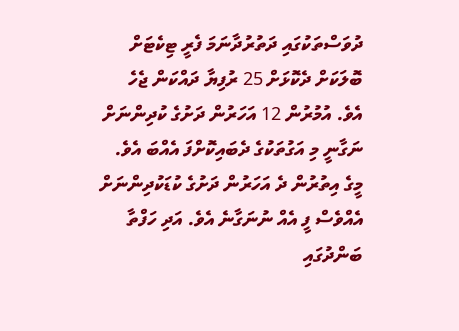ދުވަސްތަކުގައި ދަތުރުދާނަމަ ފެރީ ޓިކެޓަށް ބޮލަކަށް ދެކޮޅަށް 25 ރުފިޔާ ދައްކަން ޖެހެ އެވެ. އުމުރުން 12 އަހަރުން ދަށުގެ ކުދިންނަށް ނަގާނީ މި އަގުތަކުގެ ދެބައިކޮށްފަ އެއްބަ އެވެ. މީގެ އިތުރުން ދެ އަހަރުން ދަށުގެ ކުޑަކުދިންނަށް އެއްވެސް ފީ އެއް ނުނަގާނެ އެވެ. އަދި ހަފްތާ ބަންދުގައި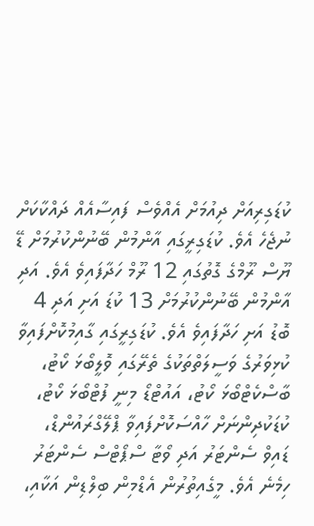ކުޑަގިރިއަށް ދިއުމަށް އެއްވެސް ފައިސާއެއް ދައްކާކަށް ނުޖެހެ އެވެ. ކުޑަގިރީގައި އާންމުން ބޭނުންކުރުމަށް ޑޭ ޔޫސް ރޫމްގެ ގޮތުގައި 12 ރޫމް ހަދާފައިވެ އެވެ. އަދި އާންމުން ބޭނުންކުރުމަށް 13 ކުޑަ އަށި އަދި 4 ބޮޑު އަށި ހަދާފައިވެ އެވެ. ކުޑަގިރީގައި ގާއިމުކޮށްފައިވާ ކުޅިވަރުގެ ވަސީލަތްތަކުގެ ތެރޭގައި ވޮލީބޯޅަ ކޯޓު، ބާސްކެޓްބޯޅަ ކޯޓު، އައުޓްޑޯ މިނީ ފުޓްބޯޅަ ކޯޓު، ކުޑަކުދިންނަށް ހާއްސަކޮށްފައިވާ ޕްލޭގްރައުންޑް، ޑައިވް ސެންޓަރު އަދި ވޯޓާ ސްޕޯޓްސް ސެންޓަރު ހިމެނެ އެވެ. މީގެއިތުރުން އެޑްމިން ބިލްޑިން އަކާއި،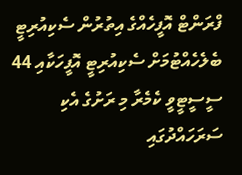ފްރަންޓް އޮފީހެއްގެ އިތުރުން ސެކިއުރިޓީ ބެލެހެއްޓުމަށް ސެކިއުރިޓީ އޮފީހަކާއި 44 ސީސީޓީވީ ކެމެރާ މި ރަށުގެ އެކި ސަރަހައްދުގައި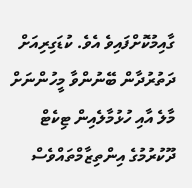ގާއިމުކޮށްފައިވެ އެވެ. ކުޑަގިރިއަށް ދަތުރުދާން ބޭނުންވާ މީހުންނަށް މާލެ އާއި ހުޅުމާލެއިން ޓިކެޓް ދޫކުރުމުގެ އިންތިޒާމްތައްވެސް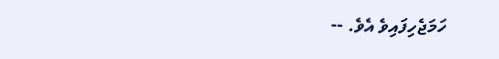ހަމަޖެހިފައިވެ އެވެ. --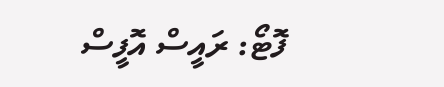ފޮޓޯ: ރައީސް އޮފީސް